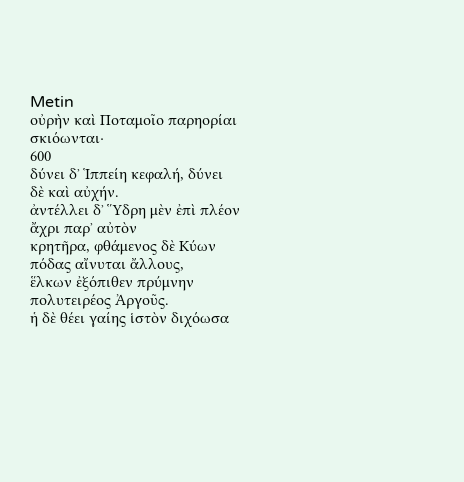Metin
οὐρὴν καὶ Ποταμοῖο παρηορίαι σκιόωνται·
600
δύνει δʼ Ἱππείη κεφαλή, δύνει δὲ καὶ αὐχήν.
ἀντέλλει δʼ Ὕδρη μὲν ἐπὶ πλέον ἄχρι παρʼ αὐτὸν
κρητῆρα, φθάμενος δὲ Κύων πόδας αἴνυται ἄλλους,
ἕλκων ἐξόπιθεν πρύμνην πολυτειρέος Ἀργοῦς.
ἡ δὲ θέει γαίης ἱστὸν διχόωσα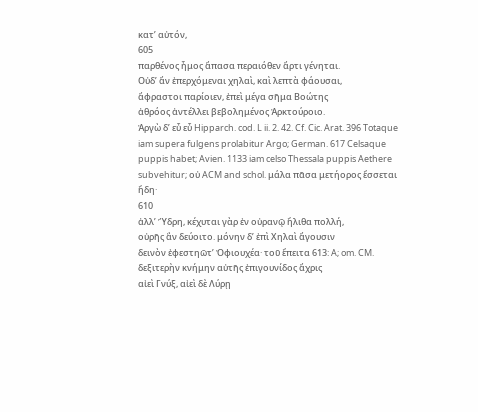κατʼ αὐτόν,
605
παρθένος ἦμος ἅπασα περαιόθεν ἄρτι γένηται.
Οὐδʼ ἄν ἐπερχόμεναι χηλαὶ, καὶ λεπτὰ φάουσαι,
ἄφραστοι παρίοιεν, ἐπεὶ μέγα σῆμα Βοώτης
ἀθρόος ἀντέλλει βεβολημένος Ἀρκτούροιο.
Ἀργὼ δʼ εὖ εὖ Hipparch. cod. L ii. 2. 42. Cf. Cic. Arat. 396 Totaque iam supera fulgens prolabitur Argo; German. 617 Celsaque puppis habet; Avien. 1133 iam celso Thessala puppis Aethere subvehitur; οὐ ACM and schol. μάλα πᾶσα μετήορος ἔσσεται ἤδη·
610
ἀλλʼ Ὕδρη, κέχυται γὰρ ἐν οὐρανῷ ἤλιθα πολλή,
οὐρῆς ἂν δεύοιτο. μόνην δʼ ἐπὶ Χηλαὶ ἄγουσιν
δεινὸν ἐφεστηῶτʼ Ὀφιουχέα· τοῦ ἔπειτα 613: A; om. CM.
δεξιτερὴν κνήμην αὐτῆς ἐπιγουνίδος ἄχρις
αἰεὶ Γνύξ, αἰεὶ δὲ Λύρῃ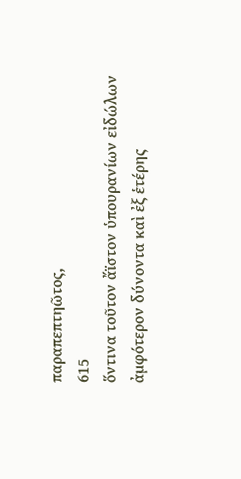παραπεπτηῶτος,
615
ὅντινα τοῦτον ἄϊστον ὑπουρανίων εἰδώλων
ἀμφότερον δύνοντα καὶ ἐξ ἑτέρης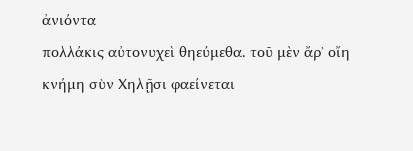ἀνιόντα
πολλάκις αὐτονυχεὶ θηεύμεθα. τοῦ μὲν ἄρʼ οἴη
κνήμη σὺν Χηλῇσι φαείνεται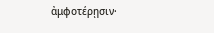ἀμφοτέρῃσιν·